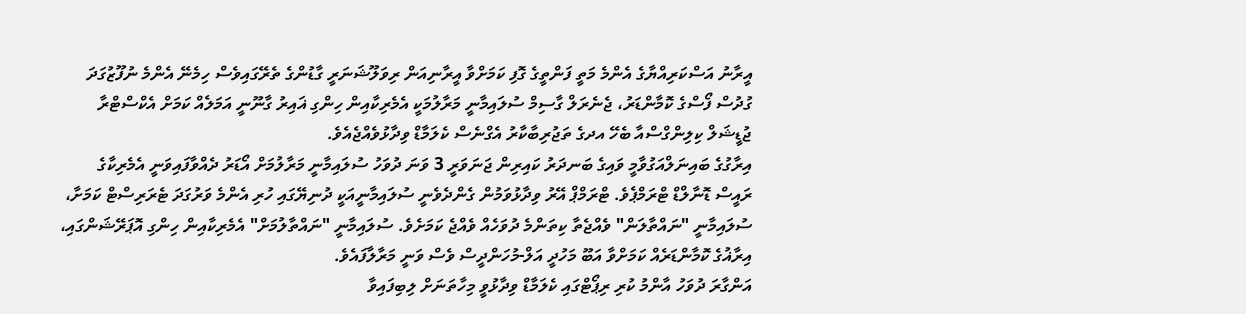އީރާނު އަސްކަރިއްޔާގެ އެންމެ މަތީ ފަންތީގެ ގޮފި ކަމަށްވާ އީރާނިއަން ރިވަލޫޝަނަރީ ގާޑުންގެ ތެރޭގައިވެސް ހިމެނޭ އެންމެ ނުފޫޒުގަދަ ގުދުސް ފޯސްގެ ކޮމާންޑަރު، ޖެނެރަލް ގާސިމް ސުލައިމާނީ މަރާލުމަކީ އެމެރިކާއިން ހިންގި ޣައިރު ގާނޫނީ އަމަލެއް ކަމަށް އެކްސްޓްރާ ޖުޑީޝަލް ކިލިންގްސްއާ ބެހޭ އދގެ ތަޖުރިބާކާރު އެގްނެސް ކެލަމާޑް ވިދާޅުވެއްޖެއެވެ.
އިރާގުގެ ބައިނަލްއަގުވާމީ ވައިގެ ބަނދަރު ކައިރިން ޖަނަވަރީ 3 ވަނަ ދުވަހު ސުލައިމާނީ މަރާލުމަށް އޯޑަރު ދެއްވާފައިވަނީ އެމެރިކާގެ ރައީސް ޑޮނާލްޑް ޓްރަމްޕެވެ. ޓްރަމްޕް އޭރު ވިދާޅުވަމުން ގެންދެވެނީ ސުލައިމާނީއަކީ ދުނިޔޭގައި ހުރި އެންމެ ވަރުގަދަ ޓެރަރިސްޓް ކަމަށާ، ސުލައިމާނީ "ނައްތާލަން" ވެއްޖެތާ ކިތަންމެ ދުވަހެއް ވެއްޖެ ކަމަށެވެ. ސުލައިމާނީ "ނައްތާލުމަށް" އެމެރިކާއިން ހިންގި އޮޕަރޭޝަންގައި، އިރާޣުގެ ކޮމާންޑަރެއް ކަމަށްވާ އަބޫ މަހުދީ އަލް-މުހަންދީސް ވެސް ވަނީ މަރާލާފައެވެ.
އަންގާރަ ދުވަހު އާންމު ކުރި ރިޕޯޓްގައި ކެލަމާޑް ވިދާޅުވީ މިހާތަނަށް ލިބިފައިވާ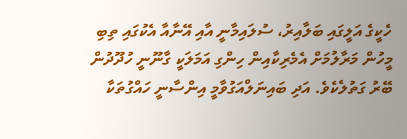ހެކީގެ އަލީގައި ބަލާއިރު، ސުލައިމާނީ އާއި އޭނާއާ އެކުގައި ތިބި މީހުން މަރާލުމަށް އެމެރިކާއިން ހިންގި އަމަލަކީ ގާނޫނީ ހުދޫދުން ބޭރު ގަތުލެކެވެ. އަދި ބައިނަލްއަގުވާމީ އިންސާނީ ހައްގުތަކާ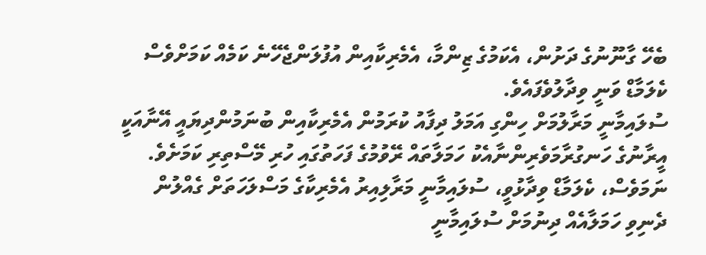ބެހޭ ގާނޫނުގެ ދަށުން، އެކަމުގެ ޒިންމާ، އެމެރިކާއިން އުފުލަންޖެހޭނެ ކަމެއް ކަމަށްވެސް ކެލަމާޑް ވަނީ ވިދާލުވެފައެވެ.
ސުލައިމާނީ މަރާލުމަށް ހިންގި އަމަލު ދިފާއު ކުރަމުން އެމެރިކާއިން ބުނަމުންދިޔައީ އޭނާއަކީ އީރާނުގެ ހަނގުރާމަވެރިންނާއެކު ހަމަލާތައް ރޭވުމުގެ ފަހަތުގައި ހުރި މޭސްތިރި ކަމަށެވެ. ނަމަވެސް، ކެލަމާޑް ވިދާޅުވީ، ސުލައިމާނީ މަރާލިއިރު އެމެރިކާގެ މަސްލަހަތަށް ގެއްލުން ދެނިވި ހަމަލާއެއް ދިނުމަށް ސުލައިމާނީ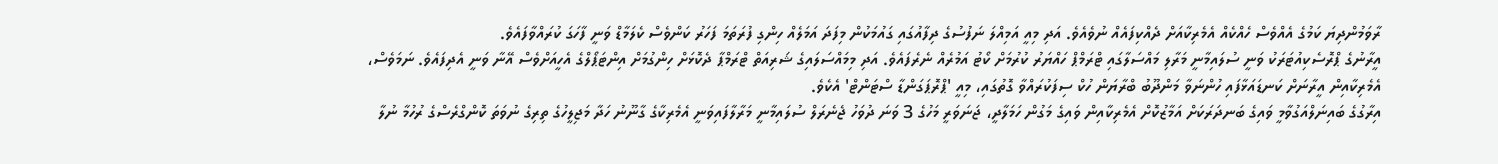ރާވަމުންދިޔަ ކަމުގެ އެއްވެސް ހެއްކެއް އެމެރިކާއަށް ދެއްކިފައެއް ނުވެއެވެ. އަދި މިއީ އަމިއްލަ ނަފުސުގެ ދިފާއުގައި ގައުމަކުން މިފަދަ އަމަލެއް ހިންގި ފުރަތަމަ ފަހަރު ކަންވެސް ކެލަމާޑް ވަނީ ފާހަގަ ކުރައްވާފައެވެ.
އީރާނުގެ ޕްރޮސެކިއުޓަރަކު ވަނީ ސުލައިމާނީ މަރާލި މައްސަލާގައި ޓްރަމްޕް ހައްޔަރު ކުރުމަށް ކޯޓު އަމުރެއް ނެރެފައެވެ. އަދި މިމައްސަލައިގެ ޝަރިއަތް ޓްރަމްޕާ ދެކޮޅަށް ހިންގުމަށް އިންޓަޕޯލްގެ އެހީއަށްވެސް އޭނާ ވަނީ އެދިފައެވެ. ނަމަވެސް، އެމެރިކާއިން އީރާނަށް ކަނޑައަޅާފައި ހުންނަވާ މަންދޫބު ބްރާޔަން ހުކް ސިފަކުރައްވާ ގޮތުގައި، މިއީ 'ޕްރޮޕަގަންޑާ ސްޓަންޓް' އެކެވެ.
އިރާގުގެ ބައިނަލްއަގުވާމީ ވައިގެ ބަނދަރަކަށް އަމާޒުކޮށް އެމެރިކާއިން ވައިގެ މަގުން ހަމަލާދީ، ޖަނަވަރީ މަހުގެ 3 ވަނަ ދުވަހު ޖެނެރަލް ސުލައިމާނީ މަރާލާފައިވަނީ އެމެރިކާގެ ގާނޫނު ހަދާ މަޖިލީހުގެ ތިރިގެ ނުވަތަ ކޮންގްރެސްގެ ރުހުމާ ނުލާ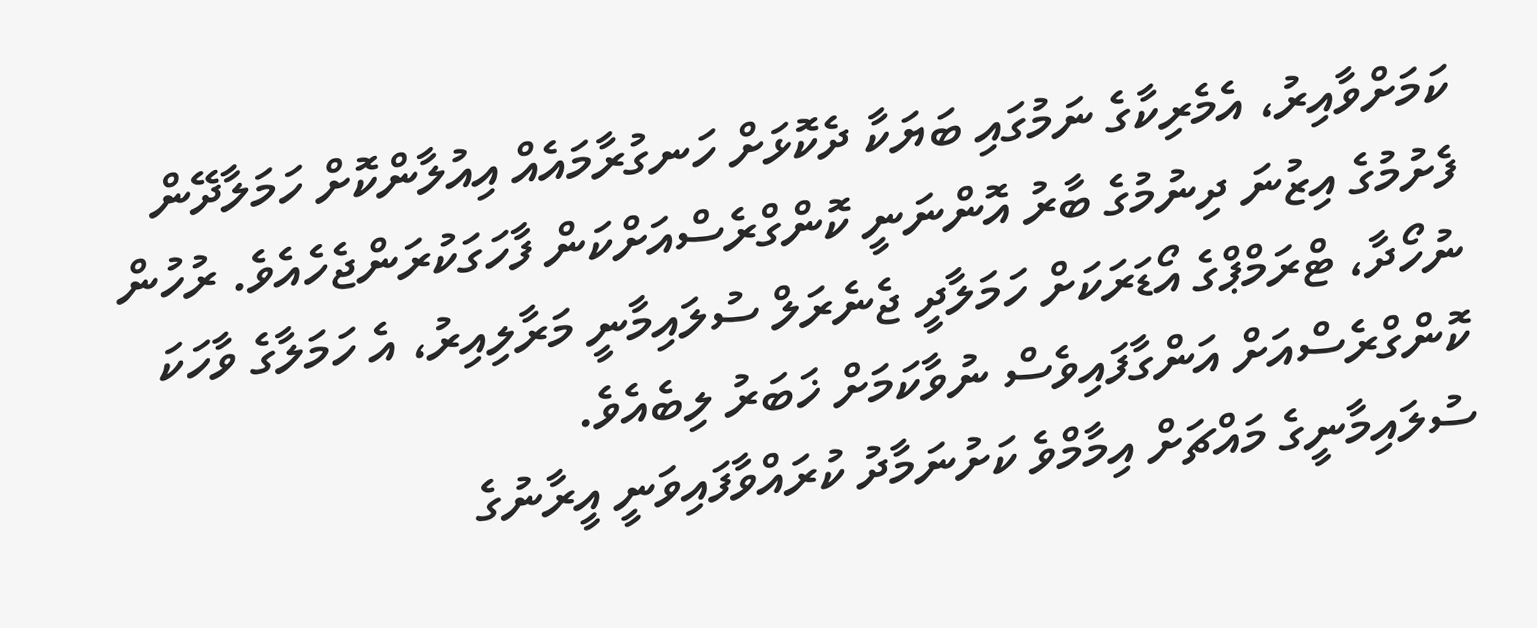ކަމަށްވާއިރު، އެމެރިކާގެ ނަމުގައި ބަޔަކާ ދެކޮޅަށް ހަނގުރާމައެއް އިއުލާންކޮށް ހަމަލާދޭން ފެށުމުގެ އިޒުނަ ދިނުމުގެ ބާރު އޮންނަނީ ކޮންގްރެސްއަށްކަން ފާހަގަކުރަންޖެހެއެވެ. ރުހުން ނުހޯދާ، ޓްރަމްޕްގެ އޯޑަރަކަށް ހަމަލާދީ ޖެނެރަލް ސުލައިމާނީ މަރާލިއިރު، އެ ހަމަލާގެ ވާހަކަ ކޮންގްރެސްއަށް އަންގާފައިވެސް ނުވާކަމަށް ޚަބަރު ލިބެއެވެ.
ސުލައިމާނީގެ މައްޗަށް އިމާމްވެ ކަށުނަމާދު ކުރައްވާފައިވަނީ އީރާނުގެ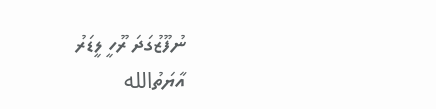ނުފޫޒުގަދަ ރޫހީ ލީޑަރު އާޔަތުالله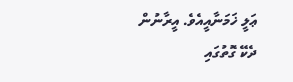ޢަލީ ޚަމަނާއީއެވެ. އީރާނުން ދެކޭ ގޮތުގައި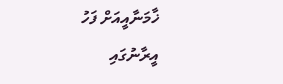ޚާމަނާއީއަށް ފަހު އީރާނުގައި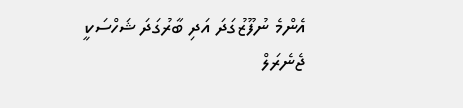އެންމެ ނުފޫޒުގަދަ އަދި ބާރުގަދަ ޝަހްސަކީ ޖެނެރަލް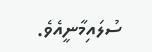ސުލައިމާނީއެވެ.